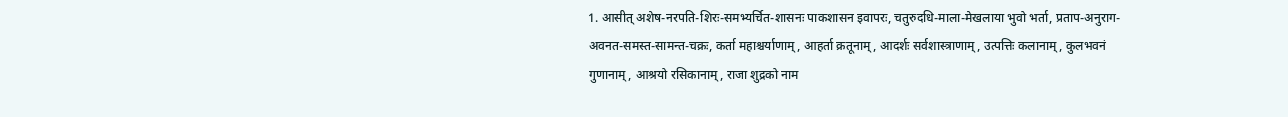1. आसीत् अशेष-नरपति-शिरः-समभ्यर्चित-शासनः पाकशासन इवापरः, चतुरुदधि-माला-मेखलाया भुवो भर्ता, प्रताप-अनुराग-अवनत-समस्त-सामन्त-चक्रः, कर्ता महाश्चर्याणाम्, आहर्ता क्रतूनाम्, आदर्शः सर्वशास्त्राणाम्, उत्पत्तिः कलानाम्, कुलभवनं गुणानाम्, आश्रयो रसिकानाम्, राजा शुद्रको नाम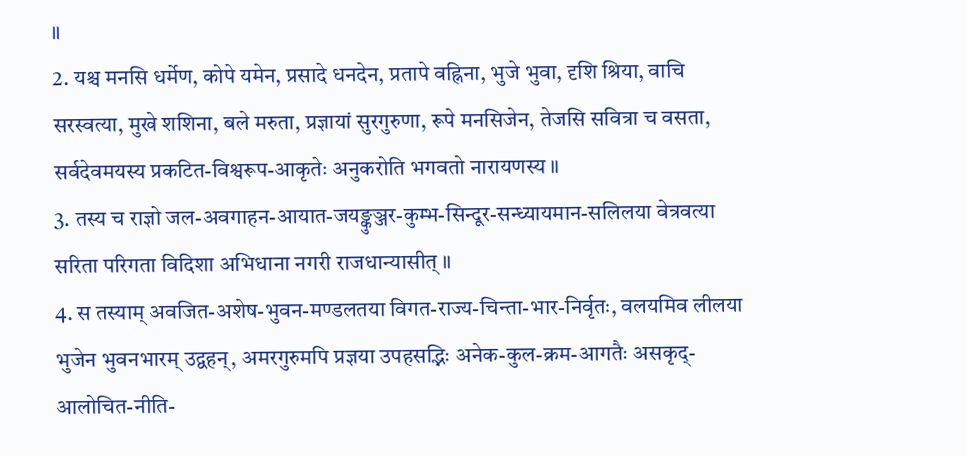॥
2. यश्च मनसि धर्मेण, कोपे यमेन, प्रसादे धनदेन, प्रतापे वह्निना, भुजे भुवा, दृशि श्रिया, वाचि सरस्वत्या, मुखे शशिना, बले मरुता, प्रज्ञायां सुरगुरुणा, रूपे मनसिजेन, तेजसि सवित्रा च वसता, सर्वदेवमयस्य प्रकटित-विश्वरूप-आकृतेः अनुकरोति भगवतो नारायणस्य ॥
3. तस्य च राज्ञो जल-अवगाहन-आयात-जयङ्कुञ्जर-कुम्भ-सिन्दूर-सन्ध्यायमान-सलिलया वेत्रवत्या सरिता परिगता विदिशा अभिधाना नगरी राजधान्यासीत् ॥
4. स तस्याम् अवजित-अशेष-भुवन-मण्डलतया विगत-राज्य-चिन्ता-भार-निर्वृतः, वलयमिव लीलया भुजेन भुवनभारम् उद्वहन्, अमरगुरुमपि प्रज्ञया उपहसद्भिः अनेक-कुल-क्रम-आगतैः असकृद्-आलोचित-नीति-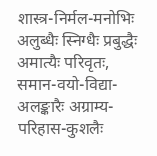शास्त्र-निर्मल-मनोभिः अलुब्धैः स्निग्धैः प्रबुद्धैः अमात्यैः परिवृतः, समान-वयो-विद्या-अलङ्कारैः अग्राम्य-परिहास-कुशलैः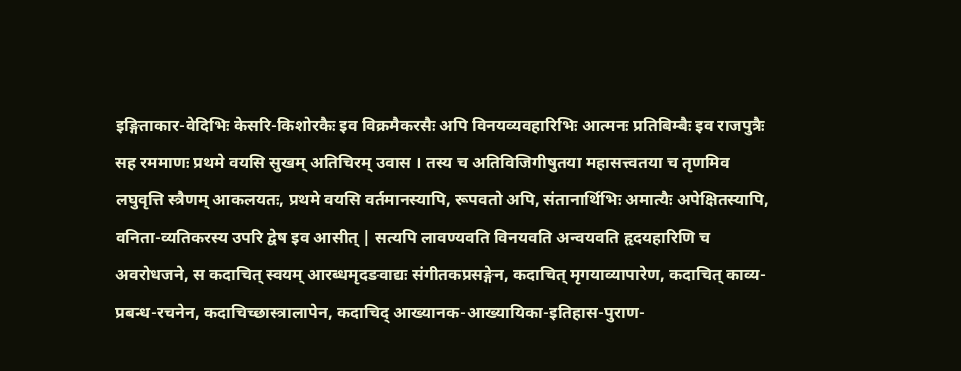इङ्गिताकार-वेदिभिः केसरि-किशोरकैः इव विक्रमैकरसैः अपि विनयव्यवहारिभिः आत्मनः प्रतिबिम्बैः इव राजपुत्रैः सह रममाणः प्रथमे वयसि सुखम् अतिचिरम् उवास । तस्य च अतिविजिगीषुतया महासत्त्वतया च तृणमिव लघुवृत्ति स्त्रैणम् आकलयतः, प्रथमे वयसि वर्तमानस्यापि, रूपवतो अपि, संतानार्थिभिः अमात्यैः अपेक्षितस्यापि, वनिता-व्यतिकरस्य उपरि द्वेष इव आसीत् | सत्यपि लावण्यवति विनयवति अन्वयवति हृदयहारिणि च अवरोधजने, स कदाचित् स्वयम् आरब्धमृदङवाद्यः संगीतकप्रसङ्गेन, कदाचित् मृगयाव्यापारेण, कदाचित् काव्य-प्रबन्ध-रचनेन, कदाचिच्छास्त्रालापेन, कदाचिद् आख्यानक-आख्यायिका-इतिहास-पुराण-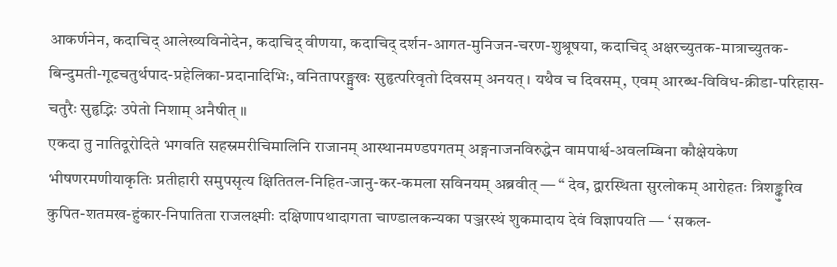आकर्णनेन, कदाचिद् आलेख्यविनोदेन, कदाचिद् वीणया, कदाचिद् दर्शन-आगत-मुनिजन-चरण-शुश्रूषया, कदाचिद् अक्षरच्युतक-मात्राच्युतक-बिन्दुमती-गूढचतुर्थपाद-प्रहेलिका-प्रदानादिभिः, वनितापरङ्मुखः सुहृत्परिवृतो दिवसम् अनयत् । यथैव च दिवसम्, एवम् आरब्ध-विविध-क्रीडा-परिहास-चतुरैः सुहृद्भिः उपेतो निशाम् अनैषीत् ॥
एकदा तु नातिदूरोदिते भगवति सहस्रमरीचिमालिनि राजानम् आस्थानमण्डपगतम् अङ्गनाजनविरुद्धेन वामपार्श्व-अवलम्बिना कौक्षेयकेण भीषणरमणीयाकृतिः प्रतीहारी समुपसृत्य क्षितितल-निहित-जानु-कर-कमला सविनयम् अब्रवीत् — “ देव, द्वारस्थिता सुरलोकम् आरोहतः त्रिशङ्कुरिव कुपित-शतमख-हुंकार-निपातिता राजलक्ष्मीः दक्षिणापथादागता चाण्डालकन्यका पञ्जरस्थं शुकमादाय देवं विज्ञापयति — ‘ सकल-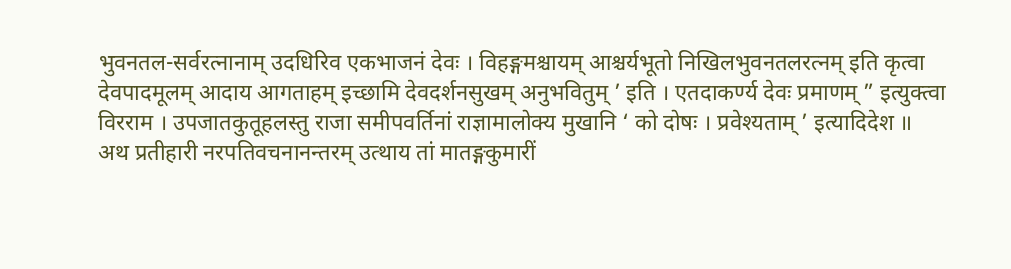भुवनतल-सर्वरत्नानाम् उदधिरिव एकभाजनं देवः । विहङ्गमश्चायम् आश्चर्यभूतो निखिलभुवनतलरत्नम् इति कृत्वा देवपादमूलम् आदाय आगताहम् इच्छामि देवदर्शनसुखम् अनुभवितुम् ’ इति । एतदाकर्ण्य देवः प्रमाणम् ” इत्युक्त्वा विरराम । उपजातकुतूहलस्तु राजा समीपवर्तिनां राज्ञामालोक्य मुखानि ‘ को दोषः । प्रवेश्यताम् ’ इत्यादिदेश ॥
अथ प्रतीहारी नरपतिवचनानन्तरम् उत्थाय तां मातङ्गकुमारीं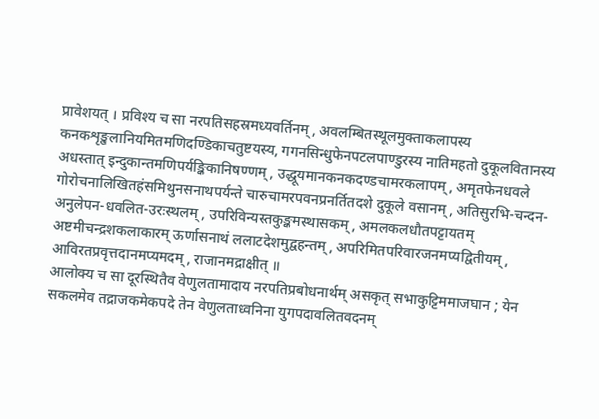प्रावेशयत् । प्रविश्य च सा नरपतिसहस्रमध्यवर्तिनम्, अवलम्बितस्थूलमुक्ताकलापस्य कनकशृङ्खलानियमितमणिदण्डिकाचतुष्टयस्य, गगनसिन्धुफेनपटलपाण्डुरस्य नातिमहतो दुकूलवितानस्य अधस्तात् इन्दुकान्तमणिपर्यङ्किकानिषण्णम्, उद्धूयमानकनकदण्डचामरकलापम्, अमृतफेनधवले गोरोचनालिखितहंसमिथुनसनाथपर्यन्ते चारुचामरपवनप्रनर्तितदशे दुकूले वसानम्, अतिसुरभि-चन्दन-अनुलेपन-धवलित-उरःस्थलम्, उपरिविन्यस्तकुङ्कमस्थासकम्, अमलकलधौतपट्टायतम् अष्टमीचन्द्रशकलाकारम् ऊर्णासनाथं ललाटदेशमुद्वहन्तम्, अपरिमितपरिवारजनमप्यद्वितीयम्, आविरतप्रवृत्तदानमप्यमदम्, राजानमद्राक्षीत् ॥
आलोक्य च सा दूरस्थितैव वेणुलतामादाय नरपतिप्रबोधनार्थम् असकृत् सभाकुट्टिममाजघान ; येन सकलमेव तद्राजकमेकपदे तेन वेणुलताध्वनिना युगपदावलितवदनम्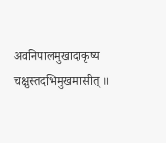अवनिपालमुखादाकृष्य चक्षुस्तदभिमुखमासीत् ॥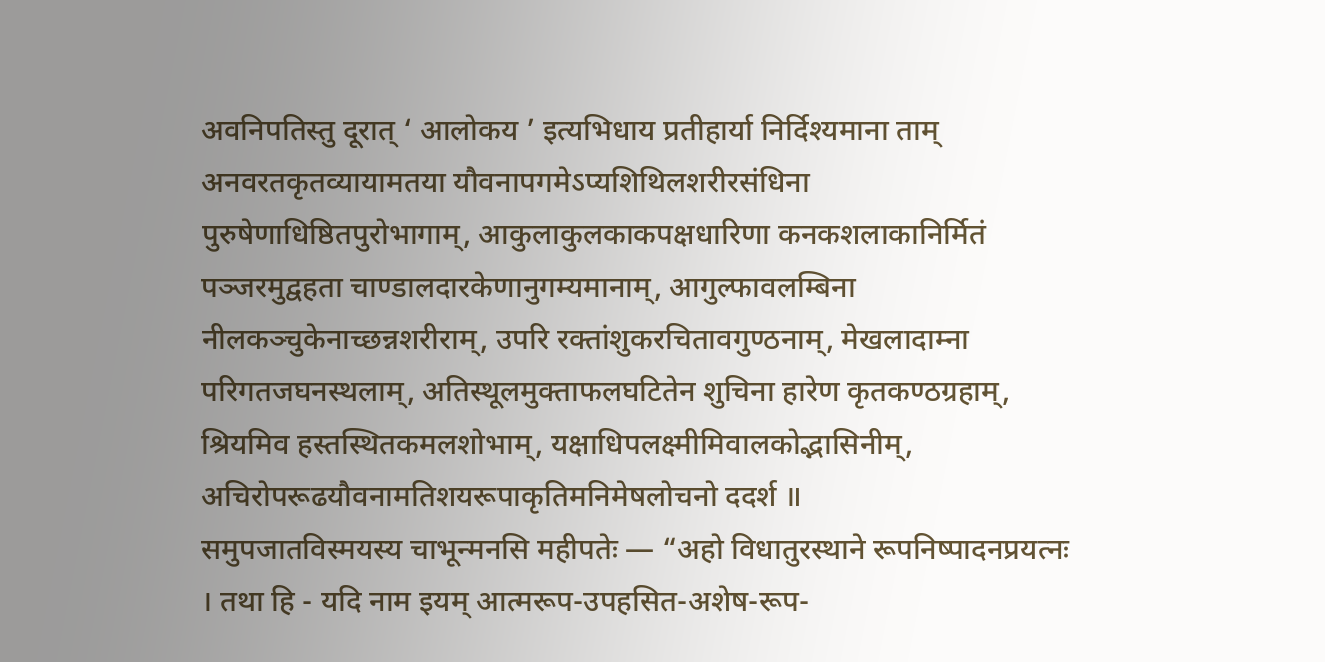अवनिपतिस्तु दूरात् ‘ आलोकय ’ इत्यभिधाय प्रतीहार्या निर्दिश्यमाना ताम् अनवरतकृतव्यायामतया यौवनापगमेऽप्यशिथिलशरीरसंधिना
पुरुषेणाधिष्ठितपुरोभागाम्, आकुलाकुलकाकपक्षधारिणा कनकशलाकानिर्मितं पञ्जरमुद्वहता चाण्डालदारकेणानुगम्यमानाम्, आगुल्फावलम्बिना नीलकञ्चुकेनाच्छन्नशरीराम्, उपरि रक्तांशुकरचितावगुण्ठनाम्, मेखलादाम्ना परिगतजघनस्थलाम्, अतिस्थूलमुक्ताफलघटितेन शुचिना हारेण कृतकण्ठग्रहाम्, श्रियमिव हस्तस्थितकमलशोभाम्, यक्षाधिपलक्ष्मीमिवालकोद्भासिनीम्, अचिरोपरूढयौवनामतिशयरूपाकृतिमनिमेषलोचनो ददर्श ॥
समुपजातविस्मयस्य चाभून्मनसि महीपतेः — “अहो विधातुरस्थाने रूपनिष्पादनप्रयत्नः । तथा हि - यदि नाम इयम् आत्मरूप-उपहसित-अशेष-रूप-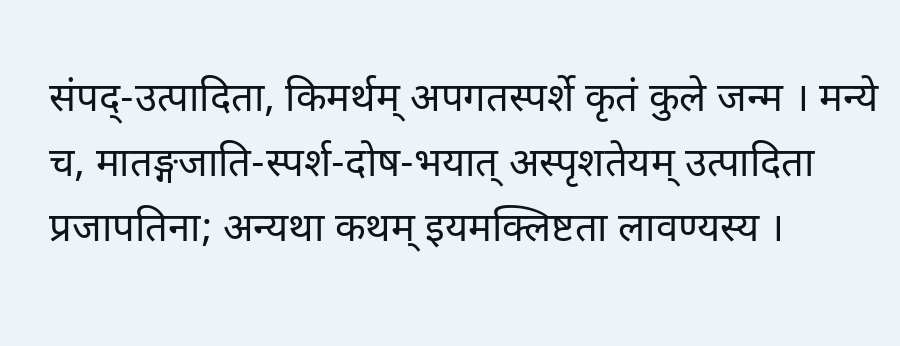संपद्-उत्पादिता, किमर्थम् अपगतस्पर्शे कृतं कुले जन्म । मन्ये च, मातङ्गजाति-स्पर्श-दोष-भयात् अस्पृशतेयम् उत्पादिता प्रजापतिना; अन्यथा कथम् इयमक्लिष्टता लावण्यस्य ।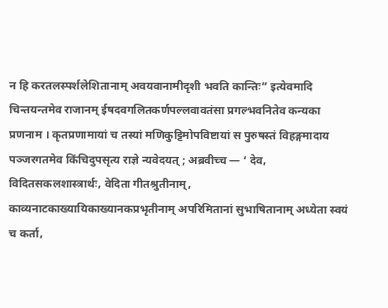न हि करतलस्पर्शलेशितानाम् अवयवानामीदृशी भवति कान्तिः” इत्येवमादि चिन्तयन्तमेव राजानम् ईषदवगलितकर्णपल्लवावतंसा प्रगल्भवनितेव कन्यका प्रणनाम । कृतप्रणामायां च तस्यां मणिकुट्टिमोपविष्टायां स पुरुषस्तं विहङ्गमादाय पञ्जरगतमेव किंचिदुपसृत्य राज्ञे न्यवेदयत् ; अब्रवीच्च — ‘ देव, विदितसकलशास्त्रार्थः, वेदिता गीतश्रुतीनाम्, काव्यनाटकाख्यायिकाख्यानकप्रभृतीनाम् अपरिमितानां सुभाषितानाम् अध्येता स्वयं च कर्ता,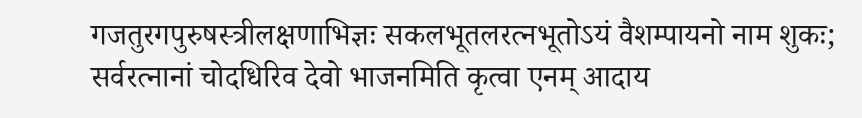गजतुरगपुरुषस्त्रीलक्षणाभिज्ञः सकलभूतलरत्नभूतोऽयं वैशम्पायनो नाम शुकः; सर्वरत्नानां चोदधिरिव देवो भाजनमिति कृत्वा एनम् आदाय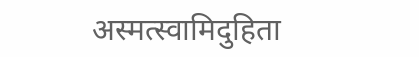अस्मत्स्वामिदुहिता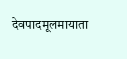देवपादमूलमायाता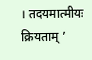। तदयमात्मीयः क्रियताम् ’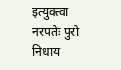इत्युक्त्वा नरपतेः पुरो निधाय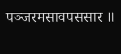पञ्जरमसावपससार ॥